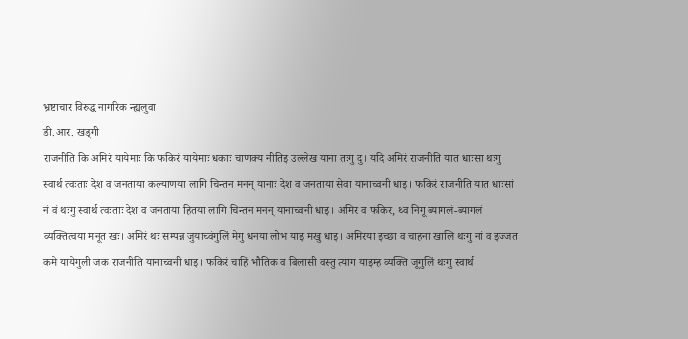भ्रष्टाचार विरुद्ध नागरिक न्ह्यलुवा
डी.आर. खड्गी
राजनीति कि अमिरं यायेमाः कि फकिरं यायेमाः धकाः चाणक्य नीतिइ उल्लेख याना तःगु दु। यदि अमिरं राजनीति यात धाःसा थःगु स्वार्थ त्वःताः देश व जनताया कल्याणया लागि चिन्तन मनन् यानाः देश व जनताया सेवा यानाच्वनी धाइ। फकिरं राजनीति यात धाःसां नं वं थःगु स्वार्थ त्वःताः देश व जनताया हितया लागि चिन्तन मनन् यानाच्वनी धाइ। अमिर व फकिर, थ्व निगू ब्यागलं-ब्यागलं व्यक्तित्वया मनूत खः। अमिरं थः सम्पन्न जुयाच्वंगुलिं मेगु धनया लोभ याइ मखु धाइ। अमिरया इच्छा व चाहना खालि थःगु नां व इज्जत कमे यायेगुली जक राजनीति यानाच्वनी धाइ। फकिरं चाहिं भौतिक व बिलासी वस्तु त्याग याइम्ह व्यक्ति जूगुलिं थःगु स्वार्थ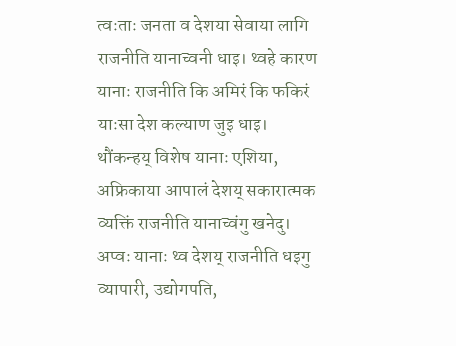त्वःताः जनता व देशया सेवाया लागि राजनीति यानाच्वनी धाइ। थ्वहे कारण यानाः राजनीति कि अमिरं कि फकिरं याःसा देश कल्याण जुइ धाइ। थौंकन्हय् विशेष यानाः एशिया, अफ्रिकाया आपालं देशय् सकारात्मक व्यक्तिं राजनीति यानाच्वंगु खनेदु। अप्वः यानाः थ्व देशय् राजनीति धइगु व्यापारी, उद्योगपति,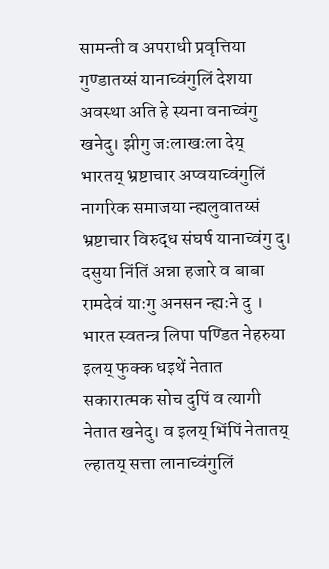सामन्ती व अपराधी प्रवृत्तिया गुण्डातय्सं यानाच्वंगुलिं देशया अवस्था अति हे स्यना वनाच्वंगु खनेदु। झीगु जःलाखःला देय् भारतय् भ्रष्टाचार अप्वयाच्वंगुलिं नागरिक समाजया न्ह्यलुवातय्सं भ्रष्टाचार विरुद्ध संघर्ष यानाच्वंगु दु। दसुया निंतिं अन्ना हजारे व बाबा रामदेवं याःगु अनसन न्ह्यःने दु ।
भारत स्वतन्त्र लिपा पण्डित नेहरुया इलय् फुक्क धइथें नेतात सकारात्मक सोच दुपिं व त्यागी नेतात खनेदु। व इलय् भिंपिं नेतातय् ल्हातय् सत्ता लानाच्वंगुलिं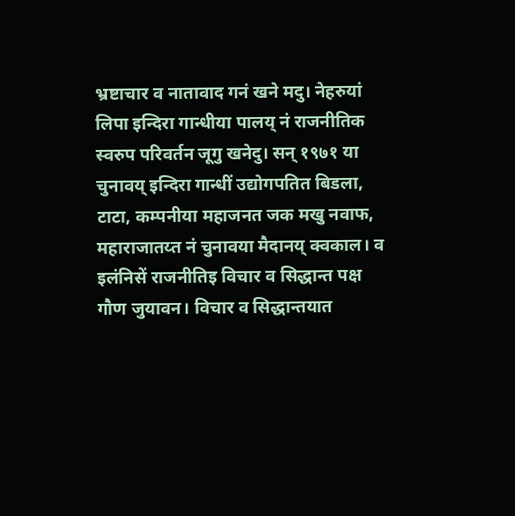भ्रष्टाचार व नातावाद गनं खने मदु। नेहरुयां लिपा इन्दिरा गान्धीया पालय् नं राजनीतिक स्वरुप परिवर्तन जूगु खनेदु। सन् १९७१ या चुनावय् इन्दिरा गान्धीं उद्योगपतित बिडला, टाटा, कम्पनीया महाजनत जक मखु नवाफ, महाराजातय्त नं चुनावया मैदानय् क्वकाल। व इलंनिसें राजनीतिइ विचार व सिद्धान्त पक्ष गौण जुयावन। विचार व सिद्धान्तयात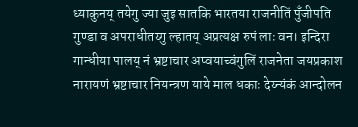ध्याकुनय् तयेगु ज्या जुइ सातकि भारतया राजनीतिं पुँजीपति गुण्डा व अपराधीतय्गु ल्हातय् अप्रत्यक्ष रुपं लाः वन। इन्दिरा गान्धीया पालय् नं भ्रष्टाचार अप्वयाच्वंगुलिं राजनेता जयप्रकाश नारायणं भ्रष्टाचार नियन्त्रण याये माल धकाः देय्न्यंकं आन्दोलन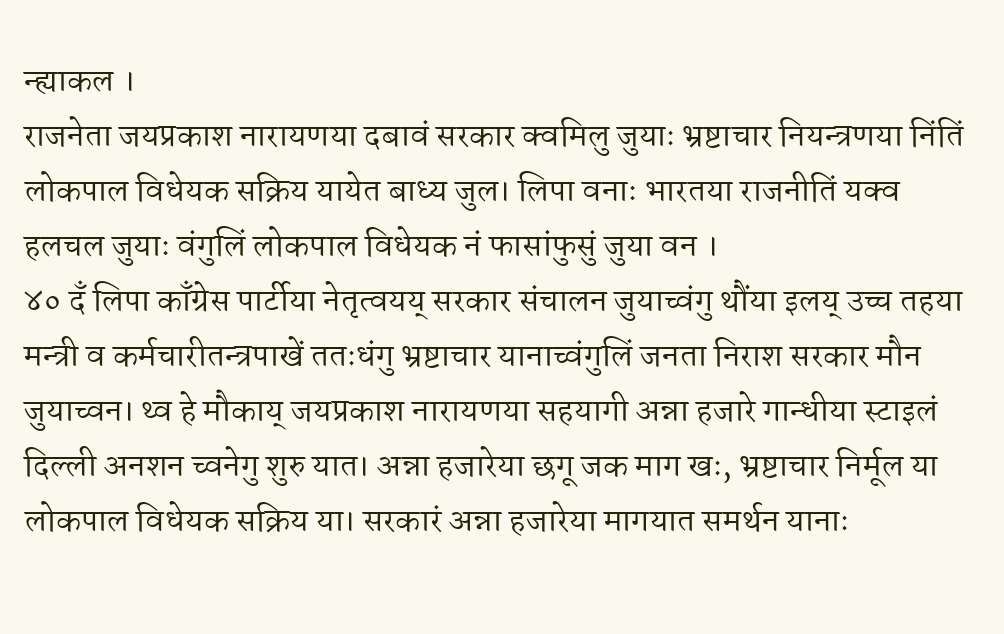न्ह्याकल ।
राजनेता जयप्रकाश नारायणया दबावं सरकार क्वमिलु जुयाः भ्रष्टाचार नियन्त्रणया निंतिं लोकपाल विधेयक सक्रिय यायेत बाध्य जुल। लिपा वनाः भारतया राजनीतिं यक्व हलचल जुयाः वंगुलिं लोकपाल विधेयक नं फासांफुसुं जुया वन ।
४० दँ लिपा काँग्रेस पार्टीया नेतृत्वयय् सरकार संचालन जुयाच्वंगु थौंया इलय् उच्च तहया मन्त्री व कर्मचारीतन्त्रपाखें ततःधंगु भ्रष्टाचार यानाच्वंगुलिं जनता निराश सरकार मौन जुयाच्वन। थ्व हे मौकाय् जयप्रकाश नारायणया सहयागी अन्ना हजारे गान्धीया स्टाइलं दिल्ली अनशन च्वनेगु शुरु यात। अन्ना हजारेया छगू जक माग खः, भ्रष्टाचार निर्मूल या लोकपाल विधेयक सक्रिय या। सरकारं अन्ना हजारेया मागयात समर्थन यानाः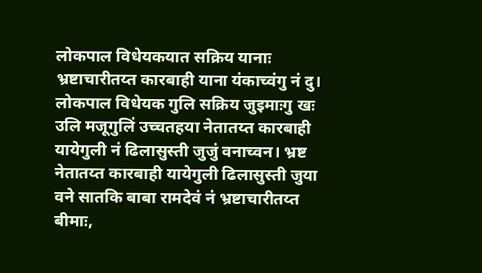लोकपाल विधेयकयात सक्रिय यानाः भ्रष्टाचारीतय्त कारबाही याना यंकाच्वंगु नं दु। लोकपाल विधेयक गुलि सक्रिय जुइमाःगु खः उलि मजूगुलिं उच्चतहया नेतातय्त कारबाही यायेगुली नं ढिलासुस्ती जुजुं वनाच्वन। भ्रष्ट नेतातय्त कारबाही यायेगुली ढिलासुस्ती जुया वने सातकि बाबा रामदेवं नं भ्रष्टाचारीतय्त बीमाः,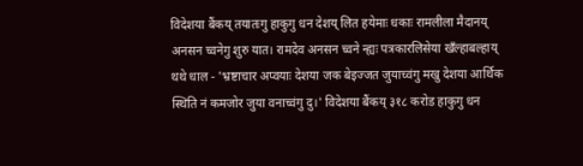विदेशया बैंकय् तयातःगु हाकुगु धन देशय् लित हयेमाः धकाः रामलीला मैदानय् अनसन च्वनेगु शुरु यात। रामदेव अनसन च्वने न्ह्यः पत्रकारलिसेया खँल्हाबल्हाय् थथे धाल - 'भ्रष्टाचार अप्वयाः देशया जक बेइज्जत जुयाच्वंगु मखु देशया आर्थिक स्थिति नं कमजोर जुया वनाच्वंगु दु।' विदेशया बैंकय् ३१८ करोड हाकुगु धन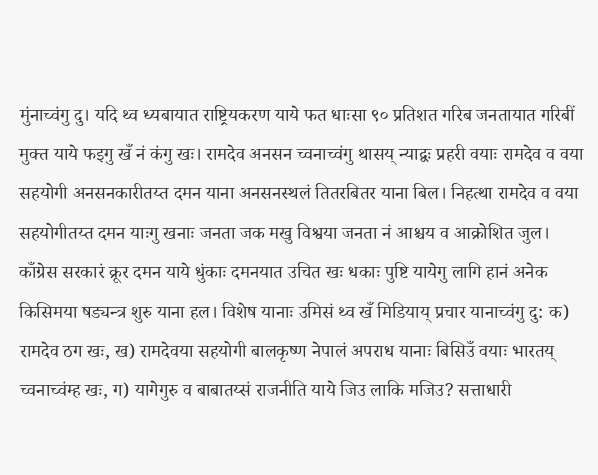मुंनाच्वंगु दु। यदि थ्व ध्यबायात राष्ट्रियकरण याये फत धाःसा ९० प्रतिशत गरिब जनतायात गरिबीं मुक्त याये फइगु खँ नं कंगु खः। रामदेव अनसन च्वनाच्वंगु थासय् न्याद्वः प्रहरी वयाः रामदेव व वया सहयोगी अनसनकारीतय्त दमन याना अनसनस्थलं तितरबितर याना बिल। निहत्था रामदेव व वया सहयोगीतय्त दमन याःगु खनाः जनता जक मखु विश्वया जनता नं आश्चय व आक्रोशित जुल। काँग्रेस सरकारं क्रूर दमन याये धुंकाः दमनयात उचित खः धकाः पुष्टि यायेगु लागि हानं अनेक किसिमया षड्यन्त्र शुरु याना हल। विशेष यानाः उमिसं थ्व खँ मिडियाय् प्रचार यानाच्वंगु दु: क) रामदेव ठग खः, ख) रामदेवया सहयोगी बालकृष्ण नेपालं अपराध यानाः बिसिउँ वयाः भारतय् च्वनाच्वंम्ह खः, ग) यागेगुरु व बाबातय्सं राजनीति याये जिउ लाकि मजिउ? सत्ताधारी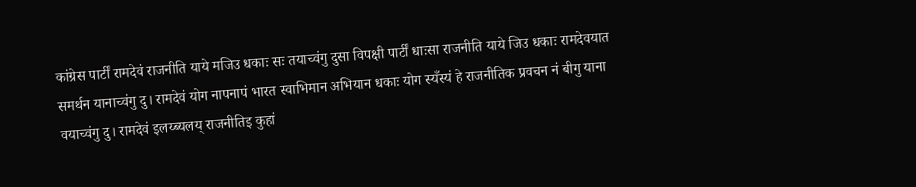कांग्रेस पार्टीं रामदेवं राजनीति याये मजिउ धकाः सः तयाच्वंगु दुसा विपक्षी पार्टीं धाःसा राजनीति याये जिउ धकाः रामदेवयात समर्थन यानाच्वंगु दु। रामदेवं योग नापनापं भारत स्वाभिमान अभियान धकाः योग स्यँस्यं हे राजनीतिक प्रवचन नं बीगु याना वयाच्वंगु दु। रामदेवं इलय्ब्यलय् राजनीतिइ कुहां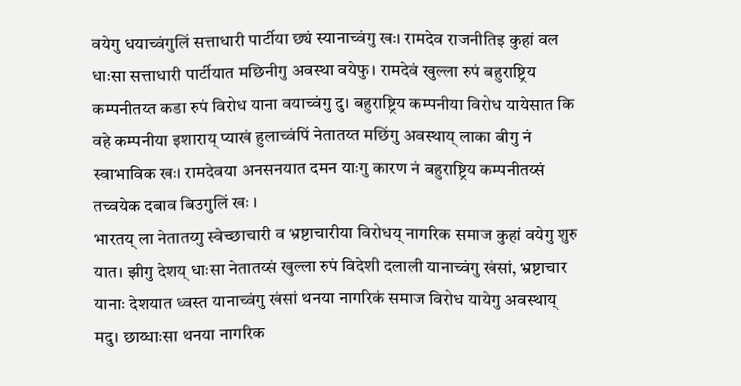वयेगु धयाच्वंगुलिं सत्ताधारी पार्टीया छ्यं स्यानाच्वंगु खः। रामदेव राजनीतिइ कुहां वल धाःसा सत्ताधारी पार्टीयात मछिनीगु अवस्था वयेफु। रामदेवं खुल्ला रुपं बहुराष्ट्रिय कम्पनीतय्त कडा रुपं विरोध याना वयाच्वंगु दु। बहुराष्ट्रिय कम्पनीया विरोध यायेसात कि वहे कम्पनीया इशाराय् प्याखं हुलाच्वंपिं नेतातय्त मछिंगु अवस्थाय् लाका बीगु नं स्वाभाविक खः। रामदेवया अनसनयात दमन याःगु कारण नं बहुराष्ट्रिय कम्पनीतय्सं तच्वयेक दबाव बिउगुलिं खः ।
भारतय् ला नेतातय्गु स्वेच्छाचारी व भ्रष्टाचारीया विरोधय् नागरिक समाज कुहां वयेगु शुरु यात। झीगु देशय् धाःसा नेतातय्सं खुल्ला रुपं विदेशी दलाली यानाच्वंगु खंसां, भ्रष्टाचार यानाः देशयात ध्वस्त यानाच्वंगु खंसां थनया नागरिकं समाज विरोध यायेगु अवस्थाय् मदु। छाय्धाःसा थनया नागरिक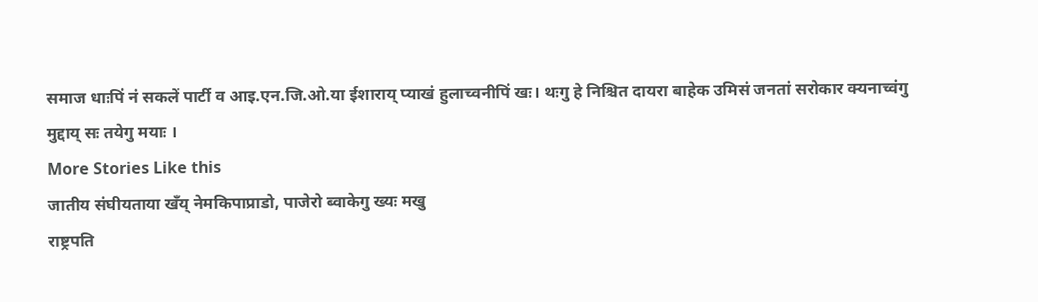समाज धाःपिं नं सकलें पार्टी व आइ.एन.जि.ओ.या ईशाराय् प्याखं हुलाच्वनीपिं खः। थःगु हे निश्चित दायरा बाहेक उमिसं जनतां सरोकार क्यनाच्वंगु मुद्दाय् सः तयेगु मयाः ।
More Stories Like this
जातीय संघीयताया खँय् नेमकिपाप्राडो, पाजेरो ब्वाकेगु ख्यः मखु
राष्ट्रपति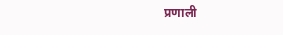प्रणाली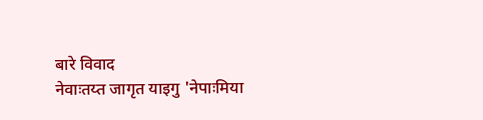बारे विवाद
नेवाःतय्त जागृत याइगु 'नेपाःमिया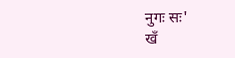नुगः सः'
खँ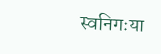स्वनिगःया